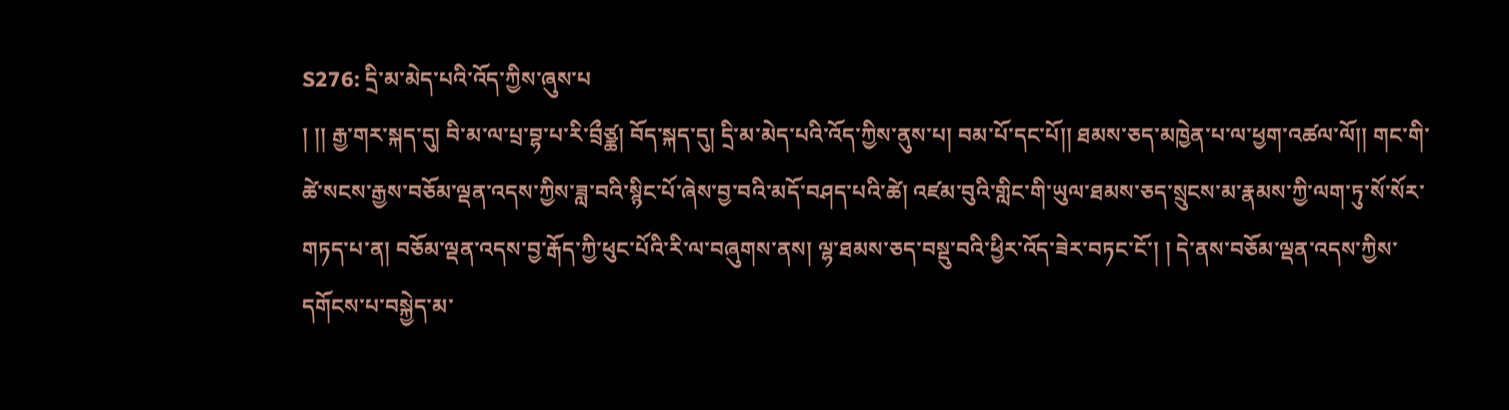S276: དྲི་མ་མེད་པའི་འོད་ཀྱིས་ཞུས་པ
། །། རྒྱ་གར་སྐད་དུ། བི་མ་ལ་པྲ་བྷ་པ་རི་བྲྀཙྪ། བོད་སྐད་དུ། དྲི་མ་མེད་པའི་འོད་ཀྱིས་ནུས་པ། བམ་པོ་དང་པོ།། ཐམས་ཅད་མཁྱེན་པ་ལ་ཕྱག་འཚལ་ལོ།། གང་གི་ཚེ་སངས་རྒྱས་བཅོམ་ལྡན་འདས་ཀྱིས་ཟླ་བའི་སྙིང་པོ་ཞེས་བྱ་བའི་མདོ་བཤད་པའི་ཚེ། འཛམ་བུའི་གླིང་གི་ཡུལ་ཐམས་ཅད་སྲུངས་མ་རྣམས་ཀྱི་ལག་ཏུ་སོ་སོར་གཏད་པ་ན། བཅོམ་ལྡན་འདས་བྱ་རྒོད་ཀྱི་ཕུང་པོའི་རི་ལ་བཞུགས་ནས། ལྷ་ཐམས་ཅད་བསྡུ་བའི་ཕྱིར་འོད་ཟེར་བཏང་ངོ་། ། དེ་ནས་བཅོམ་ལྡན་འདས་ཀྱིས་དགོངས་པ་བསྐྱེད་མ་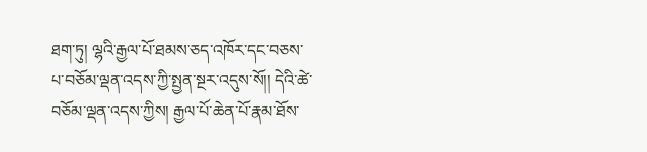ཐག་ཏུ། ལྷའི་རྒྱལ་པོ་ཐམས་ཅད་འཁོར་དང་བཅས་པ་བཅོམ་ལྡན་འདས་ཀྱི་སྤྱན་སྔར་འདུས་སོ།། དེའི་ཚེ་བཅོམ་ལྡན་འདས་ཀྱིས། རྒྱལ་པོ་ཆེན་པོ་རྣམ་ཐོས་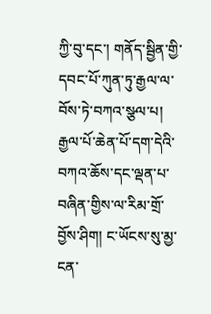ཀྱི་བུ་དང་། གནོད་སྦྱིན་གྱི་དབང་པོ་ཀུན་ཏུ་རྒྱལ་ལ་བོས་ཏེ་བཀའ་སྩལ་པ། རྒྱལ་པོ་ཆེན་པོ་དག་དེའི་བཀའ་ཆོས་དང་ལྡན་པ་བཞིན་གྱིས་ལ་རིམ་གྲོ་བྱོས་ཤིག། ང་ཡོངས་སུ་མྱ་ངན་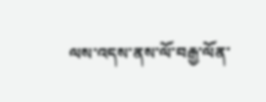ལས་འདས་ནས་ལོ་བརྒྱ་ལོན་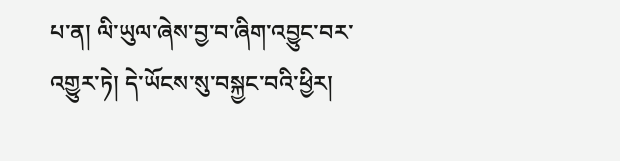པ་ན། ལི་ཡུལ་ཞེས་བྱ་བ་ཞིག་འབྱུང་བར་འགྱུར་ཏེ། དེ་ཡོངས་སུ་བསྐྱང་བའི་ཕྱིར།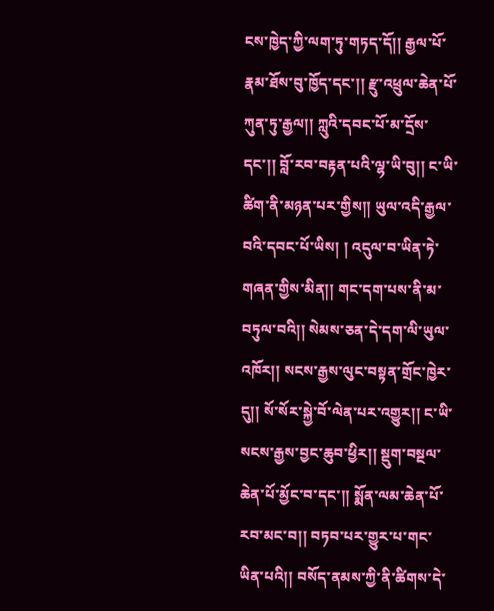ངས་ཁྱེད་ཀྱི་ལག་ཏུ་གཏད་དོ།། རྒྱལ་པོ་རྣམ་ཐོས་བུ་ཁྱོད་དང་།། རྫུ་འཕྲུལ་ཆེན་པོ་ཀུན་ཏུ་རྒྱལ།། ཀླུའི་དབང་པོ་མ་དྲོས་དང་།། བློ་རབ་བརྟན་པའི་ལྷ་ཡི་བུ།། ང་ཡི་ཚིག་ནི་མཉན་པར་གྱིས།། ཡུལ་འདི་རྒྱལ་བའི་དབང་པོ་ཡིས། ། འདུལ་བ་ཡིན་ཏེ་གཞན་གྱིས་མིན།། གང་དག་པས་ནི་མ་བཏུལ་བའི།། སེམས་ཅན་དེ་དག་ལི་ཡུལ་འཁོར།། སངས་རྒྱས་ལུང་བསྟན་གྲོང་ཁྱེར་དུ།། སོ་སོར་སྐྱེ་བོ་ལེན་པར་འགྱུར།། ང་ཡི་སངས་རྒྱས་བྱང་ཆུབ་ཕྱིར།། སྡུག་བསྔལ་ཆེན་པོ་མྱོང་བ་དང་།། སྨོན་ལམ་ཆེན་པོ་རབ་མང་བ།། བཏབ་པར་གྱུར་པ་གང་ཡིན་པའི།། བསོད་ནམས་ཀྱི་ནི་ཚིགས་དེ་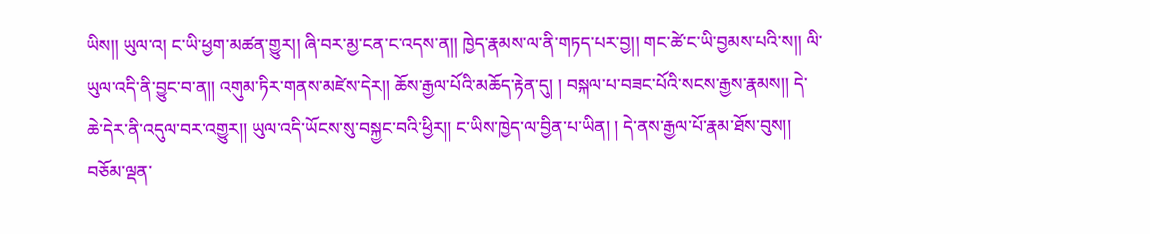ཡིས།། ཡུལ་འ། ང་ཡི་ཕྱག་མཚན་གྱུར།། ཞི་བར་མྱ་ངན་ང་འདས་ན།། ཁྱེད་རྣམས་ལ་ནི་གཏད་པར་བྱ།། གང་ཚེ་ང་ཡི་བྱམས་པའི་ས།། ལི་ཡུལ་འདི་ནི་བྱུང་བ་ན།། འགུམ་ཏིར་གནས་མཛེས་དེར།། ཆོས་རྒྱལ་པོའི་མཆོད་རྟེན་དུ། ། བསྐལ་པ་བཟང་པོའི་སངས་རྒྱས་རྣམས།། དེ་ཆེ་དེར་ནི་འདུལ་བར་འགྱུར།། ཡུལ་འདི་ཡོངས་སུ་བསྐྱང་བའི་ཕྱིར།། ང་ཡིས་ཁྱེད་ལ་བྱིན་པ་ཡིན། ། དེ་ནས་རྒྱལ་པོ་རྣམ་ཐོས་བུས།། བཅོམ་ལྡན་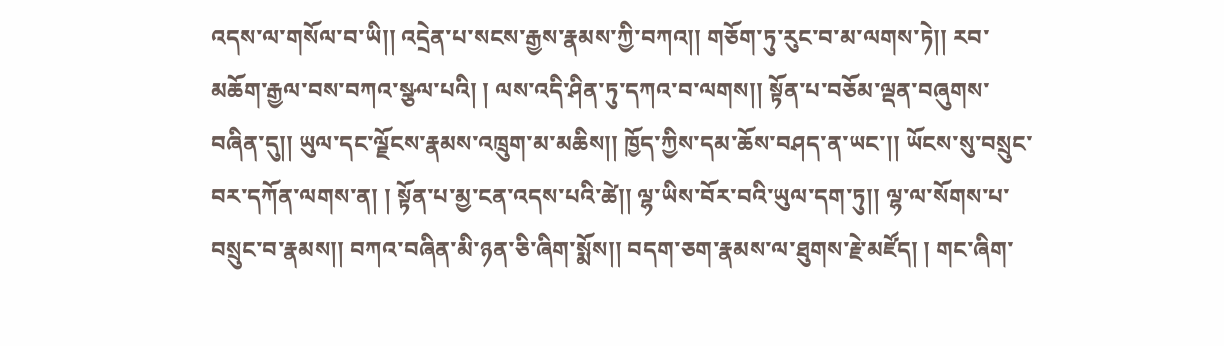འདས་ལ་གསོལ་བ་ཡི།། འདྲེན་པ་སངས་རྒྱས་རྣམས་ཀྱི་བཀའ།། གཅོག་ཏུ་རུང་བ་མ་ལགས་ཏེ།། རབ་མཆོག་རྒྱལ་བས་བཀའ་སྩལ་པའི། ། ལས་འདི་ཤིན་ཏུ་དཀའ་བ་ལགས།། སྟོན་པ་བཅོམ་ལྡན་བཞུགས་བཞིན་དུ།། ཡུལ་དང་ལྗོངས་རྣམས་འཁྲུག་མ་མཆིས།། ཁྱོད་ཀྱིས་དམ་ཆོས་བཤད་ན་ཡང་།། ཡོངས་སུ་བསྲུང་བར་དཀོན་ལགས་ན། ། སྟོན་པ་མྱ་ངན་འདས་པའི་ཚེ།། ལྷ་ཡིས་བོར་བའི་ཡུལ་དག་ཏུ།། ལྷ་ལ་སོགས་པ་བསྲུང་བ་རྣམས།། བཀའ་བཞིན་མི་ཉན་ཅི་ཞིག་སྨོས།། བདག་ཅག་རྣམས་ལ་ཐུགས་རྗེ་མཛོད། ། གང་ཞིག་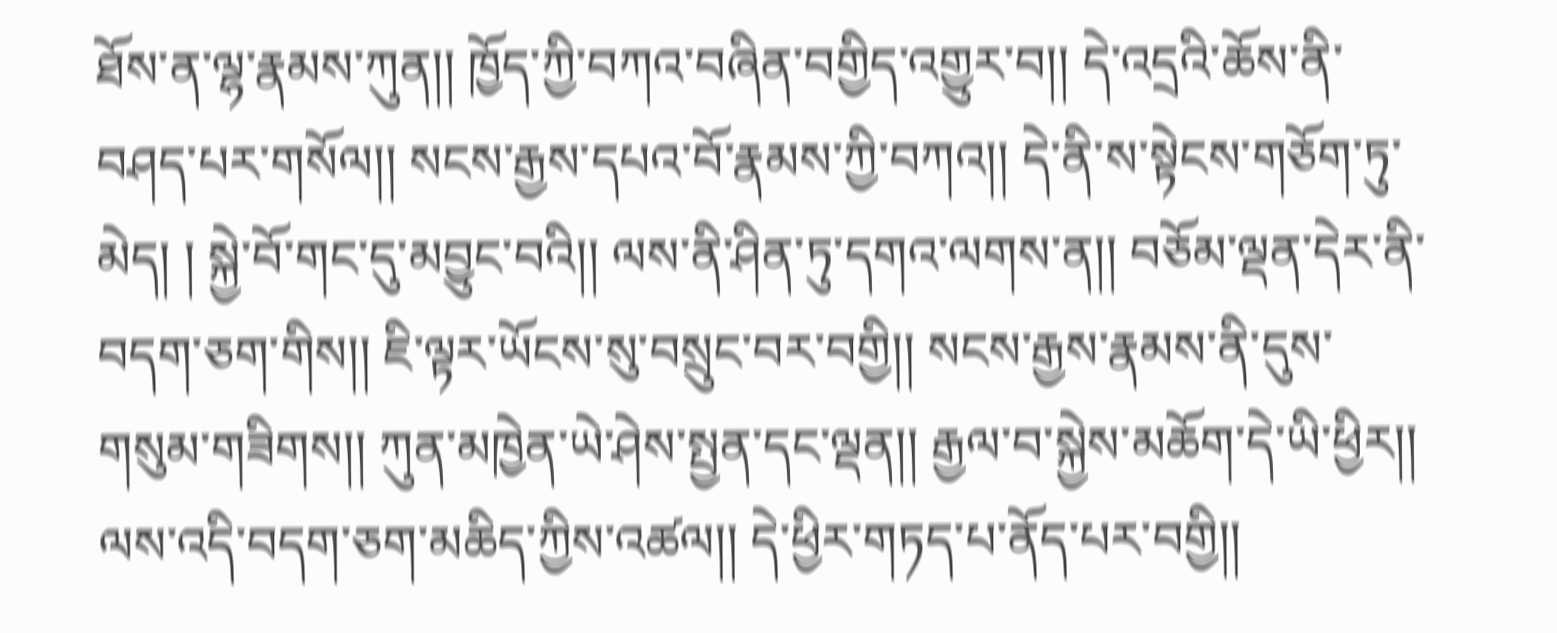ཐོས་ན་ལྷ་རྣམས་ཀུན།། ཁྱོད་ཀྱི་བཀའ་བཞིན་བགྱིད་འགྱུར་བ།། དེ་འདྲའི་ཆོས་ནི་བཤད་པར་གསོལ།། སངས་རྒྱས་དཔའ་བོ་རྣམས་ཀྱི་བཀའ།། དེ་ནི་ས་སྟེངས་གཅོག་ཏུ་མེད། ། སྐྱེ་བོ་གང་དུ་མབྱུང་བའི།། ལས་ནི་ཤིན་ཏུ་དགའ་ལགས་ན།། བཅོམ་ལྡན་དེར་ནི་བདག་ཅག་གིས།། ཇི་ལྟར་ཡོངས་སུ་བསྲུང་བར་བགྱི།། སངས་རྒྱས་རྣམས་ནི་དུས་གསུམ་གཟིགས།། ཀུན་མཁྱེན་ཡེ་ཤེས་སྤྱན་དང་ལྡན།། རྒྱལ་བ་སྐྱེས་མཆོག་དེ་ཡི་ཕྱིར།། ལས་འདི་བདག་ཅག་མཆིད་ཀྱིས་འཚལ།། དེ་ཕྱིར་གཏད་པ་ནོད་པར་བགྱི།།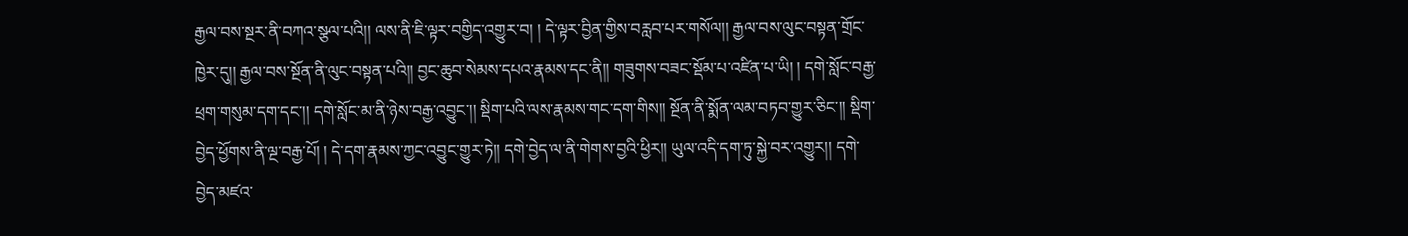རྒྱལ་བས་སྔར་ནི་བཀའ་སྩལ་པའི།། ལས་ནི་ཇི་ལྟར་བགྱིད་འགྱུར་བ། ། དེ་ལྟར་བྱིན་གྱིས་བརླབ་པར་གསོལ།། རྒྱལ་བས་ལུང་བསྟན་གྲོང་ཁྱེར་དུ།། རྒྱལ་བས་སྔོན་ནི་ལུང་བསྟན་པའི།། བྱང་ཆུབ་སེམས་དཔའ་རྣམས་དང་ནི།། གཟུགས་བཟང་སྡོམ་པ་འཛིན་པ་ཡི། ། དགེ་སློང་བརྒྱ་ཕྲག་གསུམ་དག་དང་།། དགེ་སློང་མ་ནི་ཉེས་བརྒྱ་འབྱུང་།། སྡིག་པའི་ལས་རྣམས་གང་དག་གིས།། སྔོན་ནི་སྨོན་ལམ་བཏབ་གྱུར་ཅིང་།། སྡིག་བྱེད་ཕྱོགས་ནི་ལྔ་བརྒྱ་པོ། ། དེ་དག་རྣམས་ཀྱང་འབྱུང་གྱུར་ཏེ།། དགེ་བྱེད་ལ་ནི་གེགས་བྱའི་ཕྱིར།། ཡུལ་འདི་དག་ཏུ་སྐྱེ་བར་འགྱུར།། དགེ་བྱེད་མཛའ་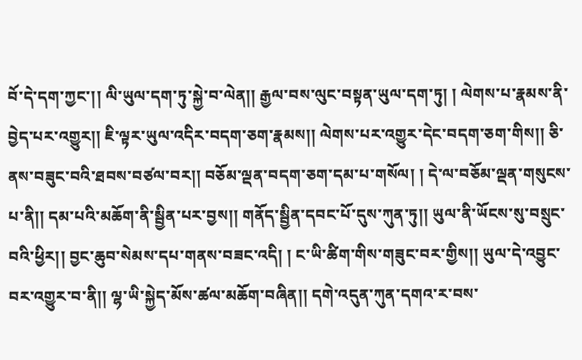བོ་དེ་དག་ཀྱང་།། ལི་ཡུལ་དག་ཏུ་སྐྱེ་བ་ལེན།། རྒྱལ་བས་ལུང་བསྟན་ཡུལ་དག་ཏུ། ། ལེགས་པ་རྣམས་ནི་བྱེད་པར་འགྱུར།། ཇི་ལྟར་ཡུལ་འདིར་བདག་ཅག་རྣམས།། ལེགས་པར་འགྱུར་དེང་བདག་ཅག་གིས།། ཅི་ནས་བཟུང་བའི་ཐབས་བཙལ་བར།། བཅོམ་ལྡན་བདག་ཅག་དམ་པ་གསོལ། ། དེ་ལ་བཅོམ་ལྡན་གསུངས་པ་ནི།། དམ་པའི་མཆོག་ནི་སྦྱིན་པར་བྱས།། གནོད་སྦྱིན་དབང་པོ་དུས་ཀུན་ཏུ།། ཡུལ་ནི་ཡོངས་སུ་བསྲུང་བའི་ཕྱིར།། བྱང་ཆུབ་སེམས་དཔ་གནས་བཟང་འདི། ། ང་ཡི་ཚིག་གིས་གཟུང་བར་གྱིས།། ཡུལ་དེ་འབྱུང་བར་འགྱུར་བ་ནི།། ལྷ་ཡི་སྐྱེད་མོས་ཚལ་མཆོག་བཞིན།། དགེ་འདུན་ཀུན་དགའ་ར་བས་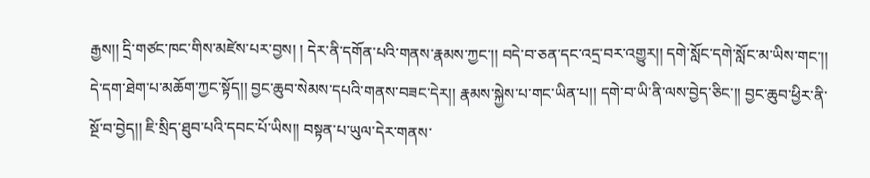རྒྱས།། དྲི་གཙང་ཁང་གིས་མཛེས་པར་བྱས། ། དེར་ནི་དགོན་པའི་གནས་རྣམས་ཀྱང་།། བདེ་བ་ཅན་དང་འདྲ་བར་འགྱུར།། དགེ་སློང་དགེ་སློང་མ་ཡིས་གང་།། དེ་དག་ཐེག་པ་མཆོག་ཀྱང་སྟོད།། བྱང་ཆུབ་སེམས་དཔའི་གནས་བཟང་དེར།། རྣམས་སྐྱེས་པ་གང་ཡིན་པ།། དགེ་བ་ཡི་ནི་ལས་བྱེད་ཅིང་།། བྱང་ཆུབ་ཕྱིར་ནི་སྔོ་བ་བྱེད།། ཇི་སྲིད་ཐུབ་པའི་དབང་པོ་ཡིས།། བསྟན་པ་ཡུལ་དེར་གནས་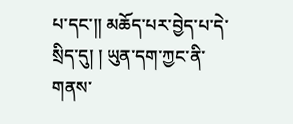པ་དང་།། མཆོད་པར་བྱེད་པ་དེ་སྲིད་དུ། ། ཡུན་དག་ཀྱང་ནི་གནས་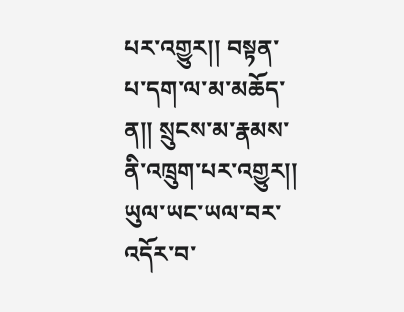པར་འགྱུར།། བསྟན་པ་དག་ལ་མ་མཆོད་ན།། སྲུངས་མ་རྣམས་ནི་འཁྲུག་པར་འགྱུར།། ཡུལ་ཡང་ཡལ་བར་འདོར་བ་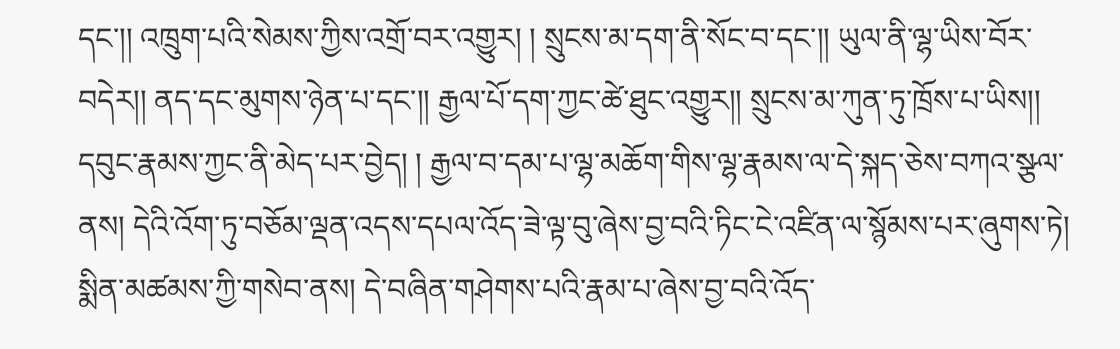དང་།། འཁྲུག་པའི་སེམས་ཀྱིས་འགྲོ་བར་འགྱུར། ། སྲུངས་མ་དག་ནི་སོང་བ་དང་།། ཡུལ་ནི་ལྷ་ཡིས་བོར་བདེར།། ནད་དང་མུགས་ཉེན་པ་དང་།། རྒྱལ་པོ་དག་ཀྱང་ཚེ་ཐུང་འགྱུར།། སྲུངས་མ་ཀུན་ཏུ་ཁྲོས་པ་ཡིས།། དབུང་རྣམས་ཀྱང་ནི་མེད་པར་བྱེད། ། རྒྱལ་བ་དམ་པ་ལྷ་མཆོག་གིས་ལྷ་རྣམས་ལ་དེ་སྐད་ཅེས་བཀའ་སྩལ་ནས། དེའི་འོག་ཏུ་བཅོམ་ལྡན་འདས་དཔལ་འོད་ཟེ་ལྟ་བུ་ཞེས་བྱ་བའི་ཏིང་ངེ་འཛིན་ལ་སྙོམས་པར་ཞུགས་ཏེ། སྨིན་མཚམས་ཀྱི་གསེབ་ནས། དེ་བཞིན་གཤེགས་པའི་རྣམ་པ་ཞེས་བྱ་བའི་འོད་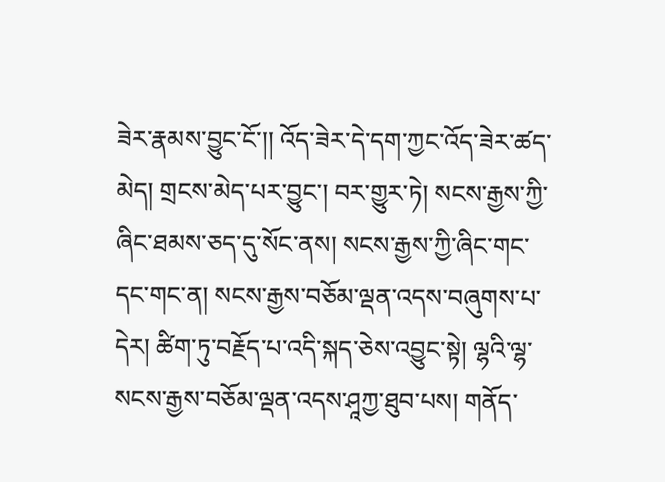ཟེར་རྣམས་བྱུང་ངོ་།། འོད་ཟེར་དེ་དག་ཀྱང་འོད་ཟེར་ཚད་མེད། གྲངས་མེད་པར་བྱུང་། བར་གྱུར་ཏེ། སངས་རྒྱས་ཀྱི་ཞིང་ཐམས་ཅད་དུ་སོང་ནས། སངས་རྒྱས་ཀྱི་ཞིང་གང་དང་གང་ན། སངས་རྒྱས་བཅོམ་ལྡན་འདས་བཞུགས་པ་དེར། ཚིག་ཏུ་བརྗོད་པ་འདི་སྐད་ཅེས་འབྱུང་སྟེ། ལྷའི་ལྷ་སངས་རྒྱས་བཅོམ་ལྡན་འདས་ཤཱཀྱ་ཐུབ་པས། གནོད་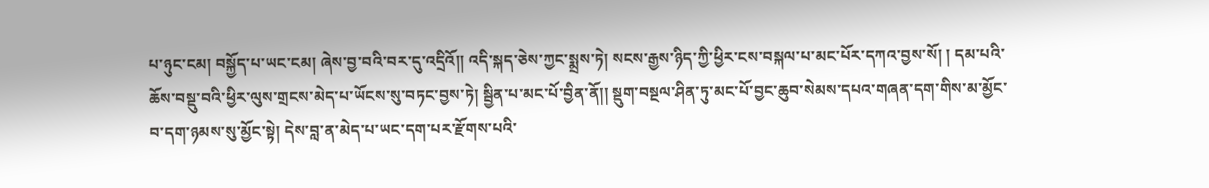པ་ཉུང་ངམ། བསྐྱོད་པ་ཡང་ངམ། ཞེས་བྱ་བའི་བར་དུ་འདྲིའོ།། འདི་སྐད་ཅེས་ཀྱང་སྨྲས་ཏེ། སངས་རྒྱས་ཉིད་ཀྱི་ཕྱིར་ངས་བསྐལ་པ་མང་པོར་དཀའ་བྱས་སོ། ། དམ་པའི་ཆོས་བསྡུ་བའི་ཕྱིར་ལུས་གྲངས་མེད་པ་ཡོངས་སུ་བཏང་བྱས་ཏེ། སྦྱིན་པ་མང་པོ་བྱིན་ནོ།། སྡུག་བསྔལ་ཤིན་ཏུ་མང་པོ་བྱང་ཆུབ་སེམས་དཔའ་གཞན་དག་གིས་མ་མྱོང་བ་དག་ཉམས་སུ་མྱོང་སྟེ། དེས་བླ་ན་མེད་པ་ཡང་དག་པར་རྫོགས་པའི་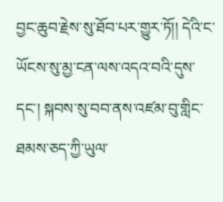བྱང་ཆུབ་རྗེས་སུ་ཐོབ་པར་གྱུར་ཏོ།། དེའི་ང་ཡོངས་སུ་མྱ་ངན་ལས་འདའ་བའི་དུས་དང་། སྐབས་སུ་བབ་ནས་འཛམ་བུ་གླིང་ཐམས་ཅད་ཀྱི་ཡུལ་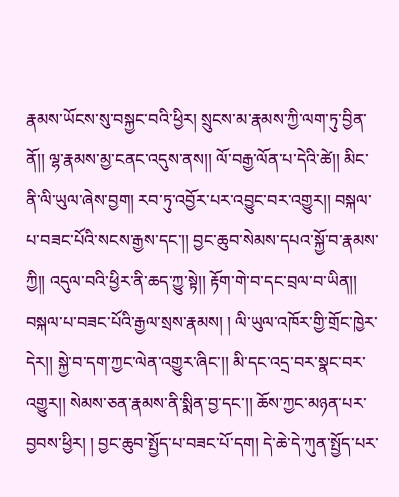རྣམས་ཡོངས་སུ་བསྐྱང་བའི་ཕྱིར། སྲུངས་མ་རྣམས་ཀྱི་ལག་ཏུ་བྱིན་ནོ།། ལྷ་རྣམས་མྱ་ངནང་འདུས་ནས།། ལོ་བརྒྱ་ལོན་པ་དེའི་ཚེ།། མིང་ནི་ལི་ཡུལ་ཞེས་བྱག། རབ་ཏུ་འབྱོར་པར་འབྱུང་བར་འགྱུར།། བསྐལ་པ་བཟང་པོའི་སངས་རྒྱས་དང་།། བྱང་ཆུབ་སེམས་དཔའ་སྐྱོ་བ་རྣམས་ཀྱི།། འདུལ་བའི་ཕྱིར་ནི་ཆད་ཀྱུ་སྟེ།། རྟོག་གེ་བ་དང་བྲལ་བ་ཡིན།། བསྐལ་པ་བཟང་པོའི་རྒྱལ་སྲས་རྣམས། ། ལི་ཡུལ་འཁོར་གྱི་གྲོང་ཁྱེར་དེར།། སྐྱེ་བ་དག་ཀྱང་ལེན་འགྱུར་ཞིང་།། མི་དང་འདྲ་བར་སྣང་བར་འགྱུར།། སེམས་ཅན་རྣམས་ནི་སྨིན་བྱ་དང་།། ཆོས་ཀྱང་མཉན་པར་བྱབས་ཕྱིར། ། བྱང་ཆུབ་སྤྱོད་པ་བཟང་པོ་དག། དེ་ཆེ་དེ་ཀུན་སྤྱོད་པར་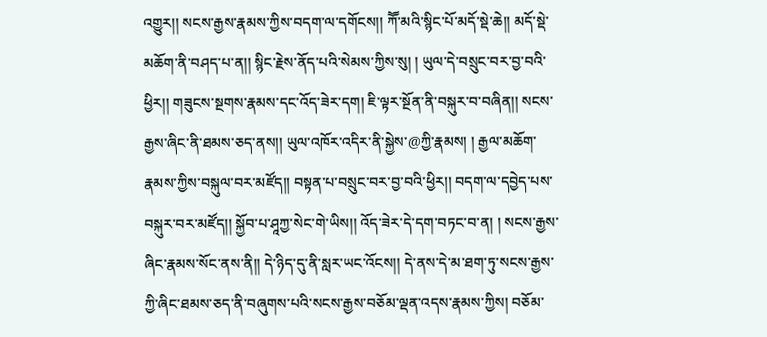འགྱུར།། སངས་རྒྱས་རྣམས་ཀྱིས་བདག་ལ་དགོངས།། ཀཽ་མའི་སྙིང་པོ་མདོ་སྡེ་ཆེ།། མདོ་སྡེ་མཆོག་ནི་བཤད་པ་ན།། སྙིང་རྗེས་ནོད་པའི་སེམས་ཀྱིས་སུ། ། ཡུལ་དེ་བསྲུང་བར་བྱ་བའི་ཕྱིར།། གཟུངས་སྔགས་རྣམས་དང་འོད་ཟེར་དག། ཇི་ལྟར་སྔོན་ནི་བསྐུར་བ་བཞིན།། སངས་རྒྱས་ཞིང་ནི་ཐམས་ཅད་ནས།། ཡུལ་འཁོར་འདིར་ནི་སྐྱེས་@ཀྱི་རྣམས། ། རྒྱལ་མཆོག་རྣམས་ཀྱིས་བསྐུལ་བར་མཛོད།། བསྟན་པ་བསྲུང་བར་བྱ་བའི་ཕྱིར།། བདག་ལ་དབྱེད་པས་བསྐུར་བར་མཛོད།། སྐྱོབ་པ་ཤཱཀྱ་སེང་གེ་ཡིས།། འོད་ཟེར་དེ་དག་བཏང་བ་ན། ། སངས་རྒྱས་ཞིང་རྣམས་སོང་ནས་ནི།། དེ་ཉིད་དུ་ནི་སླར་ཡང་འོངས།། དེ་ནས་དེ་མ་ཐག་ཏུ་སངས་རྒྱས་ཀྱི་ཞིང་ཐམས་ཅད་ནི་བཞུགས་པའི་སངས་རྒྱས་བཅོམ་ལྡན་འདས་རྣམས་ཀྱིས། བཅོམ་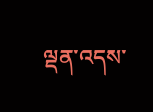ལྡན་འདས་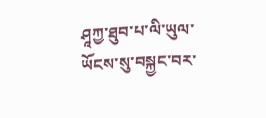ཤཱཀྱ་ཐུབ་པ་ལི་ཡུལ་ཡོངས་སུ་བསྐྱང་བར་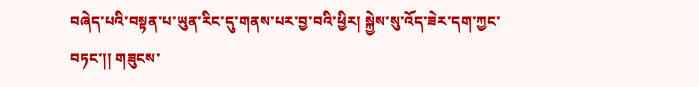བཞེད་པའི་བསྟན་པ་ཡུན་རིང་དུ་གནས་པར་བྱ་བའི་ཕྱིར། སྐྱེས་སུ་འོད་ཟེར་དག་ཀྱང་བཏང་།། གཟུངས་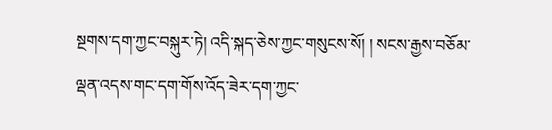སྔགས་དག་ཀྱང་བསྐུར་ཏེ། འདི་སྐད་ཅེས་ཀྱང་གསུངས་སོ། ། སངས་རྒྱས་བཅོམ་ལྡན་འདས་གང་དག་གོས་འོད་ཟེར་དག་ཀྱང་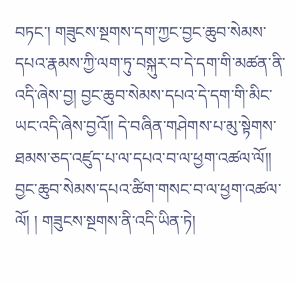བཏང་། གཟུངས་སྔགས་དག་ཀྱང་བྱང་ཆུབ་སེམས་དཔའ་རྣམས་ཀྱི་ལག་ཏུ་བསྐུར་བ་དེ་དག་གི་མཚན་ནི་འདི་ཞེས་བྱ། བྱང་ཆུབ་སེམས་དཔའ་དེ་དག་གི་མིང་ཡང་འདི་ཞེས་བྱའོ།། དེ་བཞིན་གཤེགས་པ་མུ་སྟེགས་ཐམས་ཅད་འཛུད་པ་ལ་དཔའ་བ་ལ་ཕྱག་འཚལ་ལོ།། བྱང་ཆུབ་སེམས་དཔའ་ཚིག་གསང་བ་ལ་ཕྱག་འཚལ་ལོ། ། གཟུངས་སྔགས་ནི་འདི་ཡིན་ཏེ།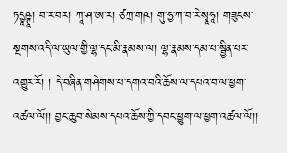ཏདྱཱཥྚཱ། བ་ར་བར། ཀཱ་ཤ་ཨ་ར། ཙཀྲ་གཥ། གུ་ཧྱ་ཀ་བ་རེ་སྭཱཧཱ། གཟུངས་སྔགས་འདི་ལ་ཡུལ་གྱི་ལྷ་དང་མི་རྣམས་ལ། ལྷ་རྣམས་དམ་པ་སྦྱིན་པར་འགྱུར་རོ། ། དེ་བཞིན་གཤེགས་པ་དགའ་བའི་ཆོས་ལ་དཔའ་བ་ལ་ཕྱག་འཚལ་ལོ།། བྱང་ཆུབ་སེམས་དཔའ་ཆོས་ཀྱི་དབང་ཕྱུག་ལ་ཕྱག་འཚལ་ལོ།།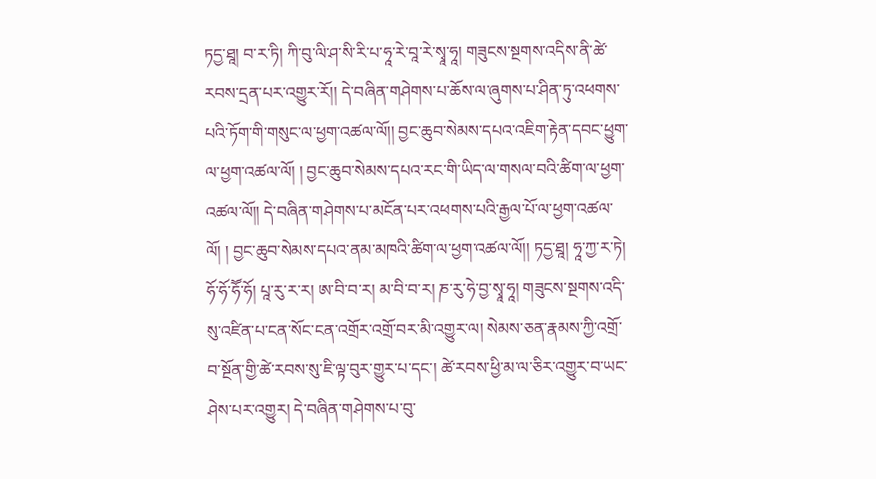ཏདྱ་ཐཱ། བ་ར་ཏི། ཀི་བུ་ལི་ཤ་སི་རི་པ་ཧཱ་རེ་བཱ་རེ་སྭཱ་ཧཱ། གཟུངས་སྔགས་འདིས་ནི་ཚེ་རབས་དྲན་པར་འགྱུར་རོ།། དེ་བཞིན་གཤེགས་པ་ཆོས་ལ་ཞུགས་པ་ཤིན་ཏུ་འཕགས་པའི་ཏོག་གི་གསུང་ལ་ཕྱག་འཚལ་ལོ།། བྱང་ཆུབ་སེམས་དཔའ་འཇིག་རྟེན་དབང་ཕྱུག་ལ་ཕྱག་འཚལ་ལོ། ། བྱང་ཆུབ་སེམས་དཔའ་རང་གི་ཡིད་ལ་གསལ་བའི་ཚིག་ལ་ཕྱག་འཚལ་ལོ།། དེ་བཞིན་གཤེགས་པ་མངོན་པར་འཕགས་པའི་རྒྱལ་པོ་ལ་ཕྱག་འཚལ་ལོ། ། བྱང་ཆུབ་སེམས་དཔའ་ནམ་མཁའི་ཚིག་ལ་ཕྱག་འཚལ་ལོ།། ཏདྱ་ཐཱ། ཧཱ་ཀྱ་ར་ཏེ། ཧོ་ཧོ་ཧཽ་ཧོ། པཱ་རུ་ར་ར། ཨ་བི་བ་ར། མ་བི་བ་ར། ཎ་རུ་ཧེ་བྱ་སྭཱ་ཧཱ། གཟུངས་སྔགས་འདི་སུ་འཛིན་པ་ངན་སོང་ངན་འགྲོར་འགྲོ་བར་མི་འགྱུར་ལ། སེམས་ཅན་རྣམས་ཀྱི་འགྲོ་བ་སྔོན་གྱི་ཚེ་རབས་སུ་ཇི་ལྟ་བུར་གྱུར་པ་དང་། ཚེ་རབས་ཕྱི་མ་ལ་ཅིར་འགྱུར་བ་ཡང་ཤེས་པར་འགྱུར། དེ་བཞིན་གཤེགས་པ་བུ་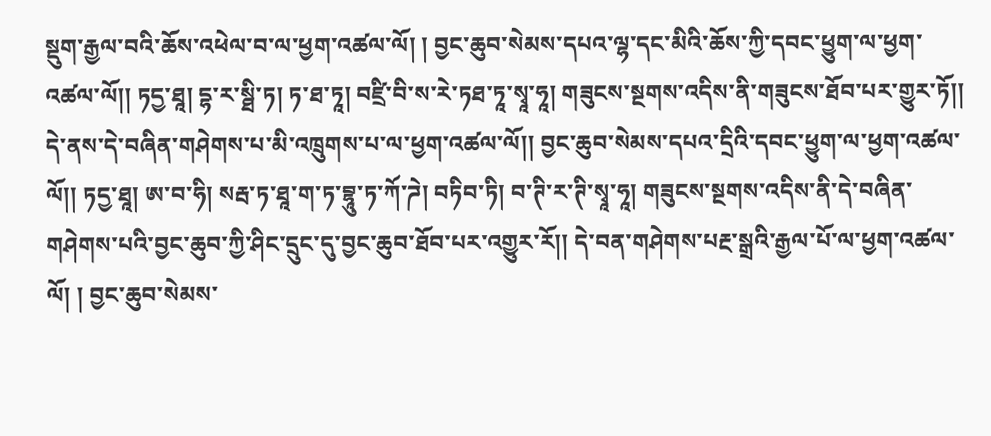སྡུག་རྒྱལ་བའི་ཆོས་འཕེལ་བ་ལ་ཕྱག་འཚལ་ལོ། ། བྱང་ཆུབ་སེམས་དཔའ་ལྷ་དང་མིའི་ཆོས་ཀྱི་དབང་ཕྱུག་ལ་ཕྱག་འཚལ་ལོ།། ཏདྱ་ཐཱ། དྷ་ར་སྠི་ཏ། ཏ་ཐ་ཏཱ། བཛྲི་བི་ས་རེ་ཏཐ་ཏཱ་སྭཱ་ཧཱ། གཟུངས་སྔགས་འདིས་ནི་གཟུངས་ཐོབ་པར་གྱུར་ཏོ།། དེ་ནས་དེ་བཞིན་གཤེགས་པ་མི་འཁྲུགས་པ་ལ་ཕྱག་འཚལ་ལོ།། བྱང་ཆུབ་སེམས་དཔའ་དྲིའི་དབང་ཕྱུག་ལ་ཕྱག་འཚལ་ལོ།། ཏདྱ་ཐཱ། ཨ་བ་ཧི། སརྦ་ཏ་ཐཱ་ག་ཏ་བྷཱུ་ཏ་ཀོ་ཌེ། བཏིབ་ཏི། བ་ཊི་ར་ཊི་སྭཱ་ཧཱ། གཟུངས་སྔགས་འདིས་ནི་དེ་བཞིན་གཤེགས་པའི་བྱང་ཆུབ་ཀྱི་ཤིང་དྲུང་དུ་བྱང་ཆུབ་ཐོབ་པར་འགྱུར་རོ།། དེ་བན་གཤེགས་པརྔ་སྒྲའི་རྒྱལ་པོ་ལ་ཕྱག་འཚལ་ལོ། ། བྱང་ཆུབ་སེམས་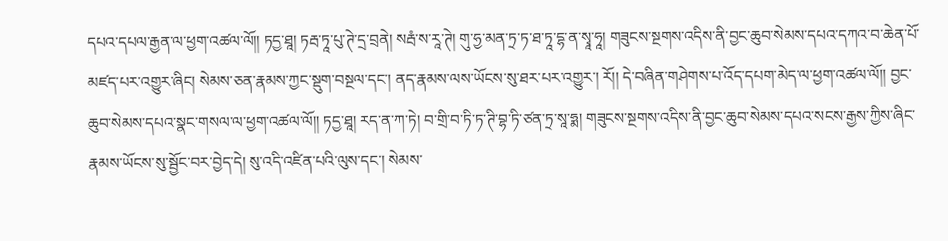དཔའ་དཔལ་རྒྱན་ལ་ཕྱག་འཚལ་ལོ།། ཏདྱ་ཐཱ། ཏརྦ་ཏཱ་པུ་ཊེ་དྲ་བྲནེ། སརྦཾ་ས་རཱ་ཊེ། གུ་ཧྱ་མན་ཏྲ་ཏ་ཐ་ཏཱ་དྷ་ན་སྭཱ་ཧཱ། གཟུངས་སྔགས་འདིས་ནི་བྱང་ཆུབ་སེམས་དཔའ་དཀའ་བ་ཆེན་པོ་མཛད་པར་འགྱུར་ཞིང། སེམས་ཅན་རྣམས་ཀྱང་སྡུག་བསྔལ་དང་། ནད་རྣམས་ལས་ཡོངས་སུ་ཐར་པར་འགྱུར་། རོ།། དེ་བཞིན་གཤེགས་པ་འོད་དཔག་མེད་ལ་ཕྱག་འཚལ་ལོ།། བྱང་ཆུབ་སེམས་དཔའ་སྣང་གསལ་ལ་ཕྱག་འཚལ་ལོ།། ཏདྱ་ཐཱ། རད་ན་ཀ་ཏེ། བ་གྲི་བ་ཏི་ཏ་ཊི་བྷ་ཏི་ཙན་ཏྲ་སཱ་ཧྨ། གཟུངས་སྔགས་འདིས་ནི་བྱང་ཆུབ་སེམས་དཔའ་སངས་རྒྱས་ཀྱིས་ཞིང་རྣམས་ཡོངས་སུ་སྦྱོང་བར་བྱེད་དེ། སུ་འདི་འཛིན་པའི་ལུས་དང་། སེམས་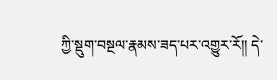ཀྱི་སྡུག་བསྔལ་རྣམས་ཟད་པར་འགྱུར་རོ།། དེ་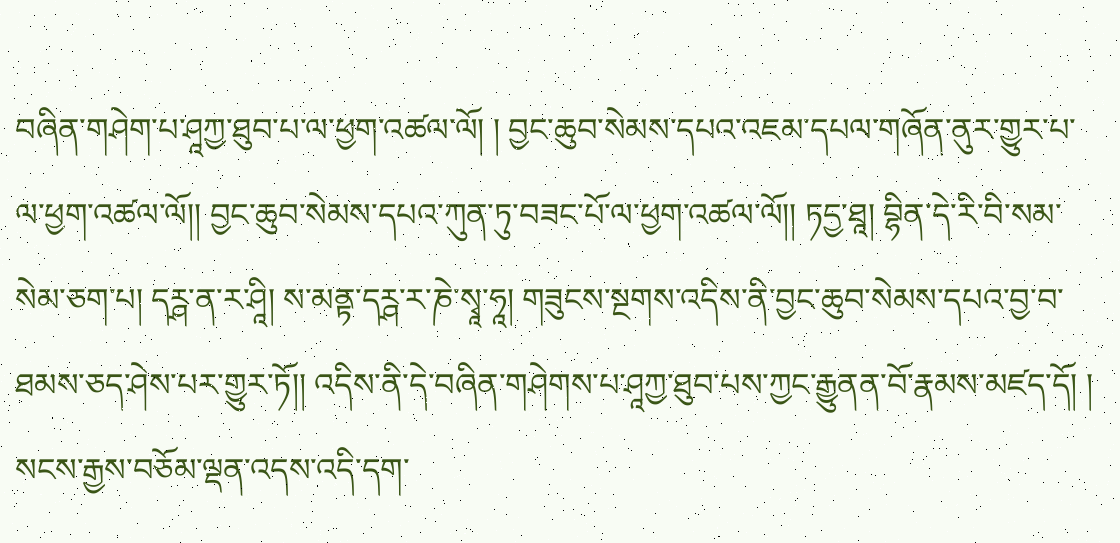བཞིན་གཤེག་པ་ཤཱཀྱ་ཐུབ་པ་ལ་ཕྱག་འཚལ་ལོ། ། བྱང་ཆུབ་སེམས་དཔའ་འཇམ་དཔལ་གཞོན་ནུར་གྱུར་པ་ལ་ཕྱག་འཚལ་ལོ།། བྱང་ཆུབ་སེམས་དཔའ་ཀུན་ཏུ་བཟང་པོ་ལ་ཕྱག་འཚལ་ལོ།། ཏདྱ་ཐཱ། བྷིན་དེ་རི་བི་སམ་སེམ་ཅག་པ། དཪྴ་ན་ར་ཤཱི། ས་མནྟ་དཪྴ་ར་ཎེ་སྭཱ་ཧཱ། གཟུངས་སྔགས་འདིས་ནི་བྱང་ཆུབ་སེམས་དཔའ་བྱ་བ་ཐམས་ཅད་ཤེས་པར་གྱུར་ཏོ།། འདིས་ནི་དེ་བཞིན་གཤེགས་པ་ཤཱཀྱ་ཐུབ་པས་ཀྱང་རྒྱུནན་བོ་རྣམས་མཛད་དོ། ། སངས་རྒྱས་བཅོམ་ལྡན་འདས་འདི་དག་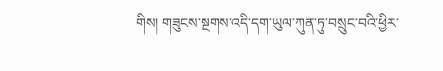གིས། གཟུངས་སྔགས་འདི་དག་ཡུལ་ཀུན་ཏུ་བསྲུང་བའི་ཕྱིར་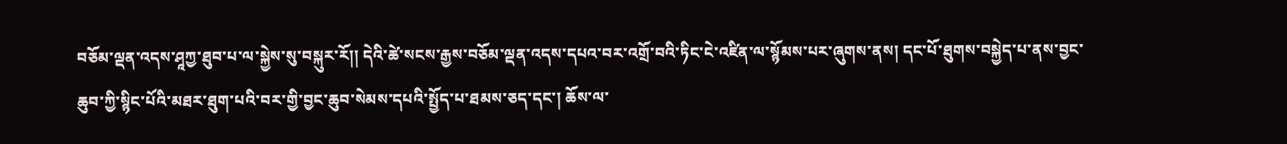བཅོམ་ལྡན་འདས་ཤཱཀྱ་ཐུབ་པ་ལ་སྐྱེས་སུ་བསྐུར་རོ།། དེའི་ཚེ་སངས་རྒྱས་བཅོམ་ལྡན་འདས་དཔའ་བར་འགྲོ་བའི་ཏིང་ངེ་འཛིན་ལ་སྙོམས་པར་ཞུགས་ནས། དང་པོ་ཐུགས་བསྐྱེད་པ་ནས་བྱང་ཆུབ་ཀྱི་སྙིང་པོའི་མཐར་ཐུག་པའི་བར་གྱི་བྱང་ཆུབ་སེམས་དཔའི་སྤྱོད་པ་ཐམས་ཅད་དང་། ཆོས་ལ་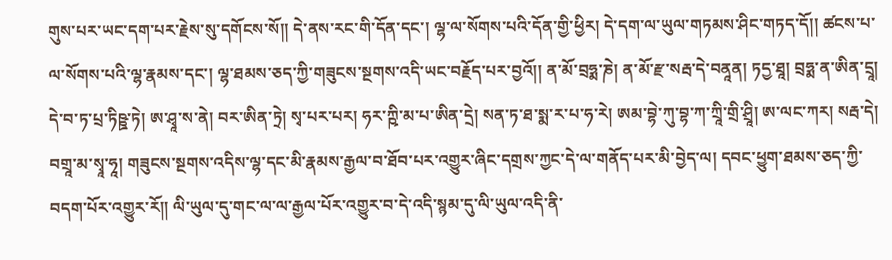གུས་པར་ཡང་དག་པར་རྗེས་སུ་དགོངས་སོ།། དེ་ནས་རང་གི་དོན་དང་། ལྷ་ལ་སོགས་པའི་དོན་གྱི་ཕྱིར། དེ་དག་ལ་ཡུལ་གཏམས་ཤིང་གཏད་དོ།། ཚངས་པ་ལ་སོགས་པའི་ལྷ་རྣམས་དང་། ལྷ་ཐམས་ཅད་ཀྱི་གཟུངས་སྔགས་འདི་ཡང་བརྗོད་པར་བྱའོ།། ན་མོ་བྲཧྨ་ཎེ། ན་མོ་རྫ་སརྦ་དེ་བནཱན། ཏདྱ་ཐཱ། བྲཧྨ་ན་ཨིན་དྲཱ། དེ་བ་ཏ་པྲ་ཏིཥྛ་ཏེ། ཨ་ཤྭཱ་ས་ནེ། བར་ཨིན་ཏྲེ། སྭ་པར་པར། ཧར་ཀྵི་མ་པ་ཨིན་དྲེ། སན་ཏ་ཐ་སྨ་ར་པ་ཧ་རེ། ཨམ་བྷེ་ཀུ་བྷ་ཀ་ཀྲཱི་གྲི་ཤྲཱི། ཨ་ལང་ཀར། སརྦ་དེ། བགྲཱ་མ་སྭཱ་ཧཱ། གཟུངས་སྔགས་འདིས་ལྷ་དང་མི་རྣམས་རྒྱལ་བ་ཐོབ་པར་འགྱུར་ཞིང་དགྲས་ཀྱང་དེ་ལ་གནོད་པར་མི་བྱེད་ལ། དབང་ཕྱུག་ཐམས་ཅད་ཀྱི་བདག་པོར་འགྱུར་རོ།། ལི་ཡུལ་དུ་གང་ལ་ལ་རྒྱལ་པོར་འགྱུར་བ་དེ་འདི་སྙམ་དུ་ལི་ཡུལ་འདི་ནི་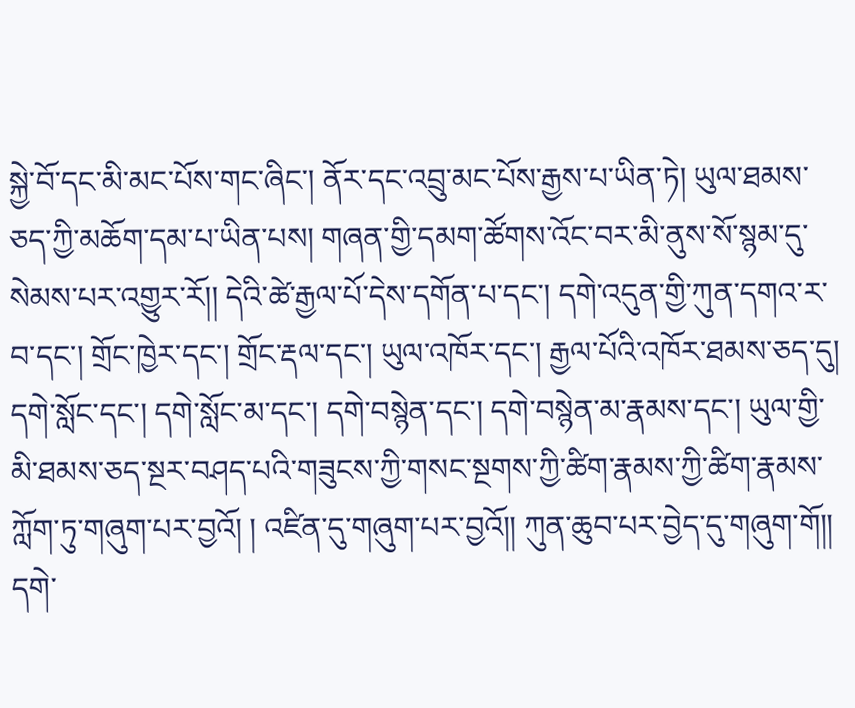སྐྱེ་བོ་དང་མི་མང་པོས་གང་ཞིང་། ནོར་དང་འབྲུ་མང་པོས་རྒྱས་པ་ཡིན་ཏེ། ཡུལ་ཐམས་ཅད་ཀྱི་མཆོག་དམ་པ་ཡིན་པས། གཞན་གྱི་དམག་ཚོགས་འོང་བར་མི་ནུས་སོ་སྙམ་དུ་སེམས་པར་འགྱུར་རོ།། དེའི་ཚེ་རྒྱལ་པོ་དེས་དགོན་པ་དང་། དགེ་འདུན་གྱི་ཀུན་དགའ་ར་བ་དང་། གྲོང་ཁྱེར་དང་། གྲོང་རྡལ་དང་། ཡུལ་འཁོར་དང་། རྒྱལ་པོའི་འཁོར་ཐམས་ཅད་དུ། དགེ་སློང་དང་། དགེ་སློང་མ་དང་། དགེ་བསྙེན་དང་། དགེ་བསྙེན་མ་རྣམས་དང་། ཡུལ་གྱི་མི་ཐམས་ཅད་སྔར་བཤད་པའི་གཟུངས་ཀྱི་གསང་སྔགས་ཀྱི་ཚིག་རྣམས་ཀྱི་ཚིག་རྣམས་ཀློག་ཏུ་གཞུག་པར་བྱའོ། ། འཛིན་དུ་གཞུག་པར་བྱའོ།། ཀུན་ཆུབ་པར་བྱེད་དུ་གཞུག་གོ།། དགེ་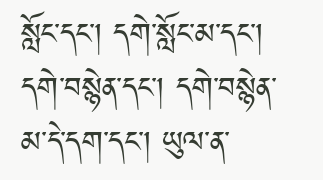སློང་དང་། དགེ་སློང་མ་དང་། དགེ་བསྙེན་དང་། དགེ་བསྙེན་མ་དེ་དག་དང་། ཡུལ་ན་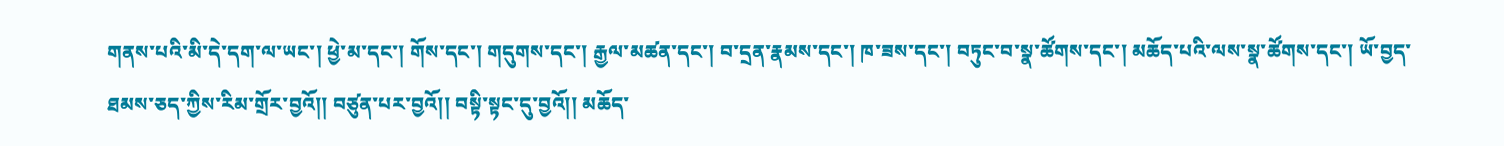གནས་པའི་མི་དེ་དག་ལ་ཡང་། ཕྱེ་མ་དང་། གོས་དང་། གདུགས་དང་། རྒྱལ་མཚན་དང་། བ་དྲན་རྣམས་དང་། ཁ་ཟས་དང་། བཏུང་བ་སྣ་ཚོགས་དང་། མཆོད་པའི་ལས་སྣ་ཚོགས་དང་། ཡོ་བྱད་ཐམས་ཅད་ཀྱིས་རིམ་གྲོར་བྱའོ།། བཙུན་པར་བྱའོ།། བསྟི་སྟང་དུ་བྱའོ།། མཆོད་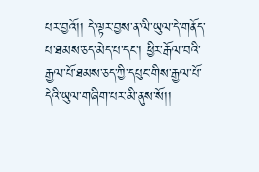པར་བྱའོ།། དེ་ལྟར་བྱས་ན་ལི་ཡུལ་དེ་གནོད་པ་ཐམས་ཅད་མེད་པ་དང་། ཕྱིར་རྒོལ་བའི་རྒྱལ་པོ་ཐམས་ཅད་ཀྱི་དཔུང་གིས་རྒྱལ་པོ་དེའི་ཡུལ་གཞིག་པར་མི་ནུས་སོ།།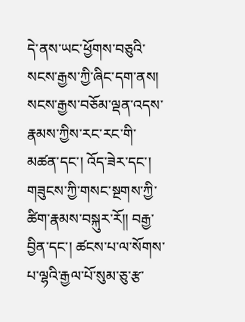དེ་ནས་ཡང་ཕྱོགས་བཅུའི་སངས་རྒྱས་ཀྱི་ཞིང་དག་ནས། སངས་རྒྱས་བཅོམ་ལྡན་འདས་རྣམས་ཀྱིས་རང་རང་གི་མཚན་དང་། འོད་ཟེར་དང་། གཟུངས་ཀྱི་གསང་སྔགས་ཀྱི་ཚིག་རྣམས་བསྐུར་རོ།། བརྒྱ་བྱིན་དང་། ཚངས་པ་ལ་སོགས་པ་ལྷའི་རྒྱལ་པོ་སུམ་ཅུ་རྩ་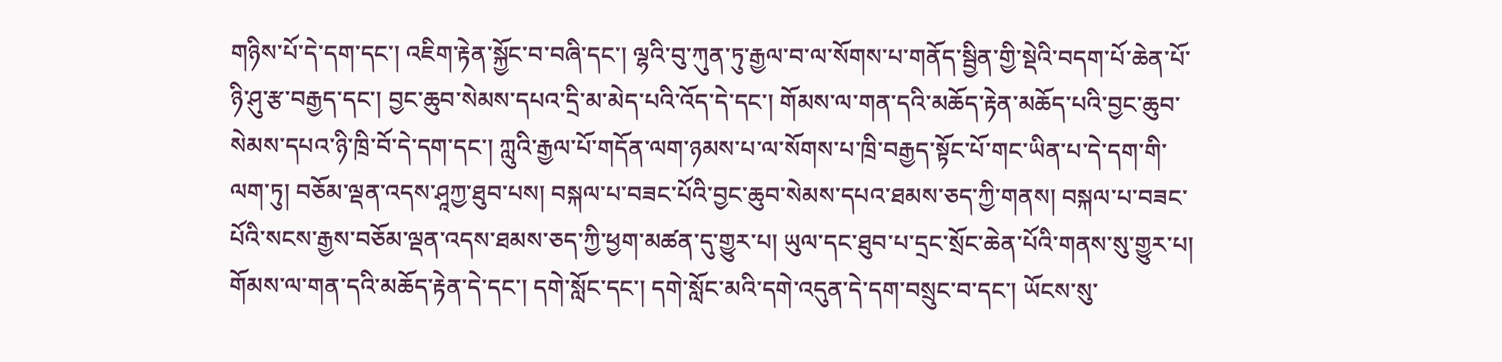གཉིས་པོ་དེ་དག་དང་། འཇིག་རྟེན་སྐྱོང་བ་བཞི་དང་། ལྷའི་བུ་ཀུན་ཏུ་རྒྱལ་བ་ལ་སོགས་པ་གནོད་སྦྱིན་གྱི་སྡེའི་བདག་པོ་ཆེན་པོ་ཉི་ཤུ་རྩ་བརྒྱད་དང་། བྱང་ཆུབ་སེམས་དཔའ་དྲི་མ་མེད་པའི་འོད་དེ་དང་། གོམས་ལ་གན་དའི་མཆོད་རྟེན་མཆོད་པའི་བྱང་ཆུབ་སེམས་དཔའ་ཉི་ཁྲི་བོ་དེ་དག་དང་། ཀླུའི་རྒྱལ་པོ་གདོན་ལག་ཉམས་པ་ལ་སོགས་པ་ཁྲི་བརྒྱད་སྟོང་པོ་གང་ཡིན་པ་དེ་དག་གི་ལག་ཏུ། བཅོམ་ལྡན་འདས་ཤཱཀྱ་ཐུབ་པས། བསྐལ་པ་བཟང་པོའི་བྱང་ཆུབ་སེམས་དཔའ་ཐམས་ཅད་ཀྱི་གནས། བསྐལ་པ་བཟང་པོའི་སངས་རྒྱས་བཅོམ་ལྡན་འདས་ཐམས་ཅད་ཀྱི་ཕྱག་མཚན་དུ་གྱུར་པ། ཡུལ་དང་ཐུབ་པ་དྲང་སྲོང་ཆེན་པོའི་གནས་སུ་གྱུར་པ། གོམས་ལ་གན་དའི་མཆོད་རྟེན་དེ་དང་། དགེ་སློང་དང་། དགེ་སློང་མའི་དགེ་འདུན་དེ་དག་བསྲུང་བ་དང་། ཡོངས་སུ་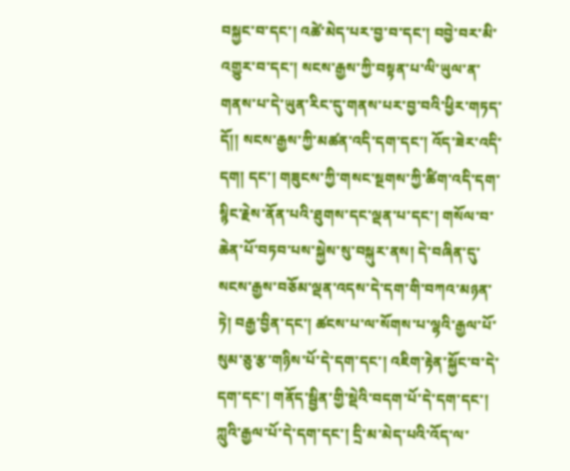བསྐྱང་བ་དང་། འཚེ་མེད་པར་བྱ་བ་དང་། བབྱེ་བར་མི་འགྱུར་བ་དང་། སངས་རྒྱས་ཀྱི་བསྟན་པ་ལི་ཡུལ་ན་གནས་པ་དེ་ཡུན་རིང་དུ་གནས་པར་བྱ་བའི་ཕྱིར་གཏད་དོ།། སངས་རྒྱས་ཀྱི་མཚན་འདི་དག་དང་། འོད་ཟེར་འདི་དག། དང་། གཟུངས་ཀྱི་གསང་སྔགས་ཀྱི་ཚིག་འདི་དག་སྙིང་རྗེས་ནོན་པའི་ཐུགས་དང་ལྡན་པ་དང་། གསོལ་བ་ཆེན་པོ་བཏབ་པས་སྐྱེས་སུ་བསྐུར་ནས། དེ་བཞིན་དུ་སངས་རྒྱས་བཅོམ་ལྡན་འདས་དེ་དག་གི་བཀའ་མཉན་ཏེ། བརྒྱ་བྱིན་དང་། ཚངས་པ་ལ་སོགས་པ་ལྷའི་རྒྱལ་པོ་སུམ་ཅུ་རྩ་གཉིས་པོ་དེ་དག་དང་། འཇིག་རྟེན་སྐྱོང་བ་དེ་དག་དང་། གནོད་སྦྱིན་གྱི་སྡེའི་བདག་པོ་དེ་དག་དང་། ཀླུའི་རྒྱལ་པོ་དེ་དག་དང་། དྲི་མ་མེད་པའི་འོད་ལ་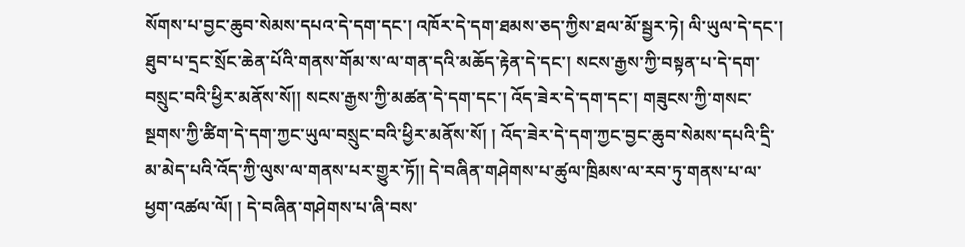སོགས་པ་བྱང་ཆུབ་སེམས་དཔའ་དེ་དག་དང་། འཁོར་དེ་དག་ཐམས་ཅད་ཀྱིས་ཐལ་མོ་སྦྱར་ཏེ། ལི་ཡུལ་དེ་དང་། ཐུབ་པ་དྲང་སྲོང་ཆེན་པོའི་གནས་གོམ་ས་ལ་གན་དའི་མཆོད་རྟེན་དེ་དང་། སངས་རྒྱས་ཀྱི་བསྟན་པ་དེ་དག་བསྲུང་བའི་ཕྱིར་མནོས་སོ།། སངས་རྒྱས་ཀྱི་མཚན་དེ་དག་དང་། འོད་ཟེར་དེ་དག་དང་། གཟུངས་ཀྱི་གསང་སྔགས་ཀྱི་ཚིག་དེ་དག་ཀྱང་ཡུལ་བསྲུང་བའི་ཕྱིར་མནོས་སོ། ། འོད་ཟེར་དེ་དག་ཀྱང་བྱང་ཆུབ་སེམས་དཔའི་དྲི་མ་མེད་པའི་འོད་ཀྱི་ལུས་ལ་གནས་པར་གྱུར་ཏོ།། དེ་བཞིན་གཤེགས་པ་ཚུལ་ཁྲིམས་ལ་རབ་ཏུ་གནས་པ་ལ་ཕྱག་འཚལ་ལོ། ། དེ་བཞིན་གཤེགས་པ་ཞི་བས་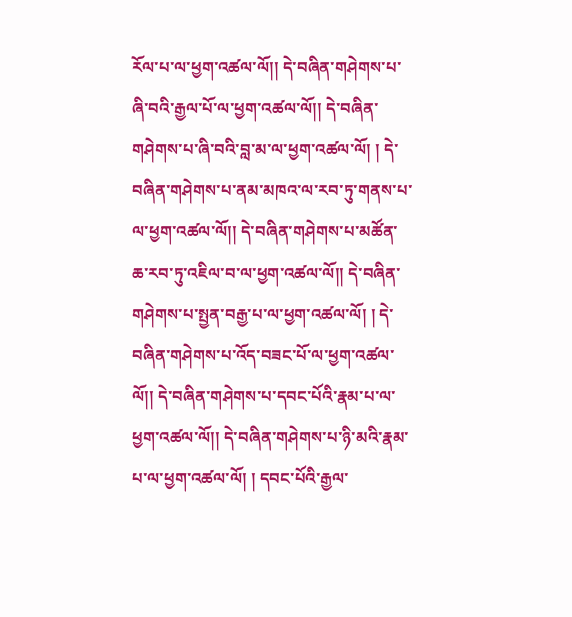རོལ་པ་ལ་ཕྱག་འཚལ་ལོ།། དེ་བཞིན་གཤེགས་པ་ཞི་བའི་རྒྱལ་པོ་ལ་ཕྱག་འཚལ་ལོ།། དེ་བཞིན་གཤེགས་པ་ཞི་བའི་བླ་མ་ལ་ཕྱག་འཚལ་ལོ། ། དེ་བཞིན་གཤེགས་པ་ནམ་མཁའ་ལ་རབ་ཏུ་གནས་པ་ལ་ཕྱག་འཚལ་ལོ།། དེ་བཞིན་གཤེགས་པ་མཚོན་ཆ་རབ་ཏུ་འཇིལ་བ་ལ་ཕྱག་འཚལ་ལོ།། དེ་བཞིན་གཤེགས་པ་སྤྱན་བརྒྱ་པ་ལ་ཕྱག་འཚལ་ལོ། ། དེ་བཞིན་གཤེགས་པ་འོད་བཟང་པོ་ལ་ཕྱག་འཚལ་ལོ།། དེ་བཞིན་གཤེགས་པ་དབང་པོའི་རྣམ་པ་ལ་ཕྱག་འཚལ་ལོ།། དེ་བཞིན་གཤེགས་པ་ཉི་མའི་རྣམ་པ་ལ་ཕྱག་འཚལ་ལོ། ། དབང་པོའི་རྒྱལ་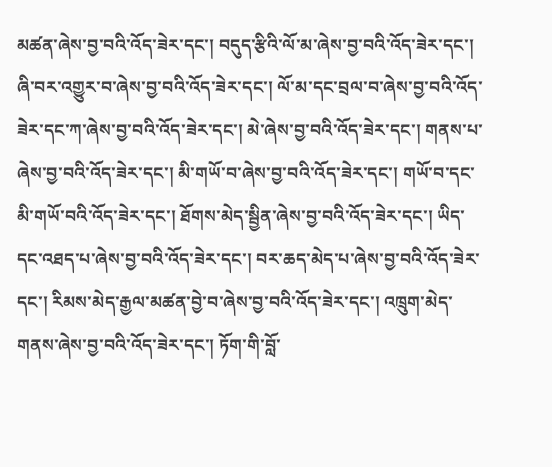མཚན་ཞེས་བྱ་བའི་འོད་ཟེར་དང་། བདུད་རྩིའི་ལོ་མ་ཞེས་བྱ་བའི་འོད་ཟེར་དང་། ཞི་བར་འགྱུར་བ་ཞེས་བྱ་བའི་འོད་ཟེར་དང་། ལོ་མ་དང་བྲལ་བ་ཞེས་བྱ་བའི་འོད་ཟེར་དང་ཀ་ཞེས་བྱ་བའི་འོད་ཟེར་དང་། མེ་ཞེས་བྱ་བའི་འོད་ཟེར་དང་། གནས་པ་ཞེས་བྱ་བའི་འོད་ཟེར་དང་། མི་གཡོ་བ་ཞེས་བྱ་བའི་འོད་ཟེར་དང་། གཡོ་བ་དང་མི་གཡོ་བའི་འོད་ཟེར་དང་། ཐོགས་མེད་སྦྱིན་ཞེས་བྱ་བའི་འོད་ཟེར་དང་། ཡིད་དང་འཐད་པ་ཞེས་བྱ་བའི་འོད་ཟེར་དང་། བར་ཆད་མེད་པ་ཞེས་བྱ་བའི་འོད་ཟེར་དང་། རིམས་མེད་རྒྱལ་མཚན་བྱེ་བ་ཞེས་བྱ་བའི་འོད་ཟེར་དང་། འཁྲུག་མེད་གནས་ཞེས་བྱ་བའི་འོད་ཟེར་དང་། ཏོག་གི་བློ་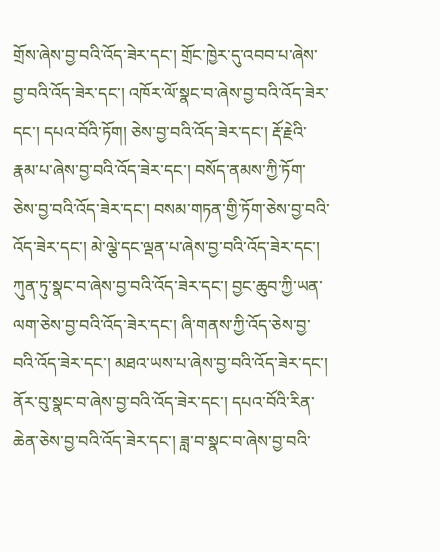གྲོས་ཞེས་བྱ་བའི་འོད་ཟེར་དང་། གྲོང་ཁྱེར་དུ་འབབ་པ་ཞེས་བྱ་བའི་འོད་ཟེར་དང་། འཁོར་ལོ་སྣང་བ་ཞེས་བྱ་བའི་འོད་ཟེར་དང་། དཔའ་བོའི་ཏོག། ཅེས་བྱ་བའི་འོད་ཟེར་དང་། རྡོ་རྗེའི་རྣམ་པ་ཞེས་བྱ་བའི་འོད་ཟེར་དང་། བསོད་ནམས་ཀྱི་ཏོག་ཅེས་བྱ་བའི་འོད་ཟེར་དང་། བསམ་གཏན་གྱི་ཏོག་ཅེས་བྱ་བའི་འོད་ཟེར་དང་། མེ་ལྕེ་དང་ལྡན་པ་ཞེས་བྱ་བའི་འོད་ཟེར་དང་། ཀུན་ཏུ་སྣང་བ་ཞེས་བྱ་བའི་འོད་ཟེར་དང་། བྱང་ཆུབ་ཀྱི་ཡན་ལག་ཅེས་བྱ་བའི་འོད་ཟེར་དང་། ཞི་གནས་ཀྱི་འོད་ཅེས་བྱ་བའི་འོད་ཟེར་དང་། མཐའ་ཡས་པ་ཞེས་བྱ་བའི་འོད་ཟེར་དང་། ནོར་བུ་སྣང་བ་ཞེས་བྱ་བའི་འོད་ཟེར་དང་། དཔའ་བོའི་རིན་ཆེན་ཅེས་བྱ་བའི་འོད་ཟེར་དང་། ཟླ་བ་སྣང་བ་ཞེས་བྱ་བའི་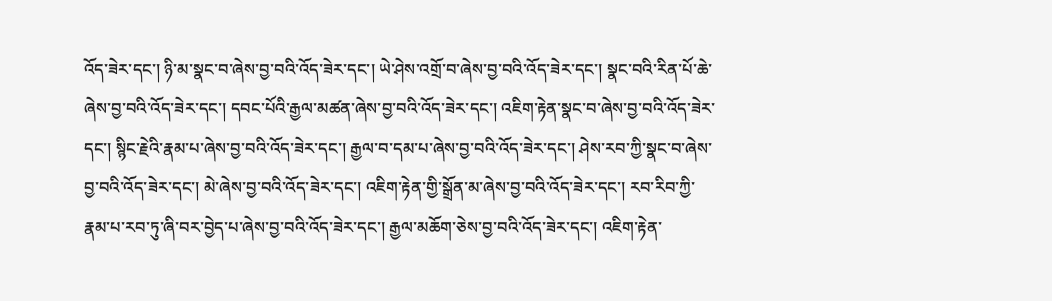འོད་ཟེར་དང་། ཉི་མ་སྣང་བ་ཞེས་བྱ་བའི་འོད་ཟེར་དང་། ཡེ་ཤེས་འགྲོ་བ་ཞེས་བྱ་བའི་འོད་ཟེར་དང་། སྣང་བའི་རིན་པོ་ཆེ་ཞེས་བྱ་བའི་འོད་ཟེར་དང་། དབང་པོའི་རྒྱལ་མཚན་ཞེས་བྱ་བའི་འོད་ཟེར་དང་། འཇིག་རྟེན་སྣང་བ་ཞེས་བྱ་བའི་འོད་ཟེར་དང་། སྙིང་རྗེའི་རྣམ་པ་ཞེས་བྱ་བའི་འོད་ཟེར་དང་། རྒྱལ་བ་དམ་པ་ཞེས་བྱ་བའི་འོད་ཟེར་དང་། ཤེས་རབ་ཀྱི་སྣང་བ་ཞེས་བྱ་བའི་འོད་ཟེར་དང་། མེ་ཞེས་བྱ་བའི་འོད་ཟེར་དང་། འཇིག་རྟེན་གྱི་སྒྲོན་མ་ཞེས་བྱ་བའི་འོད་ཟེར་དང་། རབ་རིབ་ཀྱི་རྣམ་པ་རབ་ཏུ་ཞི་བར་བྱེད་པ་ཞེས་བྱ་བའི་འོད་ཟེར་དང་། རྒྱལ་མཆོག་ཅེས་བྱ་བའི་འོད་ཟེར་དང་། འཇིག་རྟེན་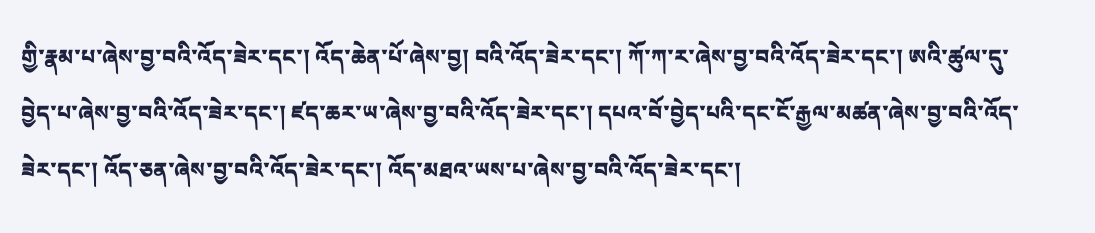གྱི་རྣམ་པ་ཞེས་བྱ་བའི་འོད་ཟེར་དང་། འོད་ཆེན་པོ་ཞེས་བྱ། བའི་འོད་ཟེར་དང་། ཀོ་ཀ་ར་ཞེས་བྱ་བའི་འོད་ཟེར་དང་། ཨའི་ཚུལ་དུ་བྱེད་པ་ཞེས་བྱ་བའི་འོད་ཟེར་དང་། ཛད་ཆར་ཡ་ཞེས་བྱ་བའི་འོད་ཟེར་དང་། དཔའ་བོ་བྱེད་པའི་དང་ངོ་རྒྱལ་མཚན་ཞེས་བྱ་བའི་འོད་ཟེར་དང་། འོད་ཅན་ཞེས་བྱ་བའི་འོད་ཟེར་དང་། འོད་མཐའ་ཡས་པ་ཞེས་བྱ་བའི་འོད་ཟེར་དང་།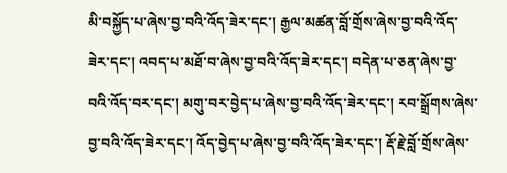མི་བསྐྱོད་པ་ཞེས་བྱ་བའི་འོད་ཟེར་དང་། རྒྱལ་མཚན་བློ་གྲོས་ཞེས་བྱ་བའི་འོད་ཟེར་དང་། འབད་པ་མཐོ་བ་ཞེས་བྱ་བའི་འོད་ཟེར་དང་། བདེན་པ་ཅན་ཞེས་བྱ་བའི་འོད་བར་དང་། མགུ་བར་བྱེད་པ་ཞེས་བྱ་བའི་འོད་ཟེར་དང་། རབ་སྒྲོགས་ཞེས་བྱ་བའི་འོད་ཟེར་དང་། འོད་བྱེད་པ་ཞེས་བྱ་བའི་འོད་ཟེར་དང་། རྡོ་རྗེ་བློ་གྲོས་ཞེས་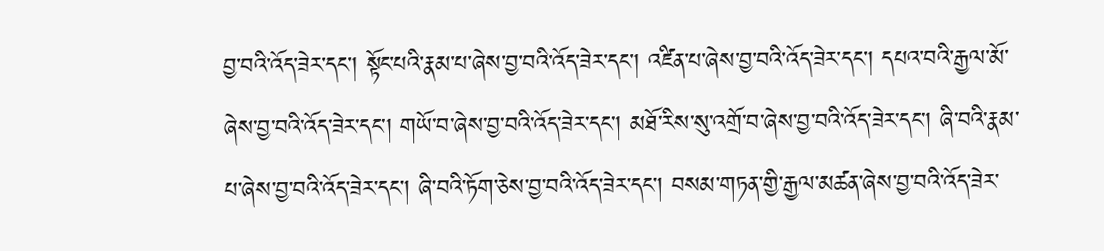བྱ་བའི་འོད་ཟེར་དང་། སྟོང་པའི་རྣམ་པ་ཞེས་བྱ་བའི་འོད་ཟེར་དང་། འཛིན་པ་ཞེས་བྱ་བའི་འོད་ཟེར་དང་། དཔའ་བའི་རྒྱལ་མོ་ཞེས་བྱ་བའི་འོད་ཟེར་དང་། གཡོ་བ་ཞེས་བྱ་བའི་འོད་ཟེར་དང་། མཐོ་རིས་སུ་འགྲོ་བ་ཞེས་བྱ་བའི་འོད་ཟེར་དང་། ཞི་བའི་རྣམ་པ་ཞེས་བྱ་བའི་འོད་ཟེར་དང་། ཞི་བའི་ཏོག་ཅེས་བྱ་བའི་འོད་ཟེར་དང་། བསམ་གཏན་གྱི་རྒྱལ་མཚན་ཞེས་བྱ་བའི་འོད་ཟེར་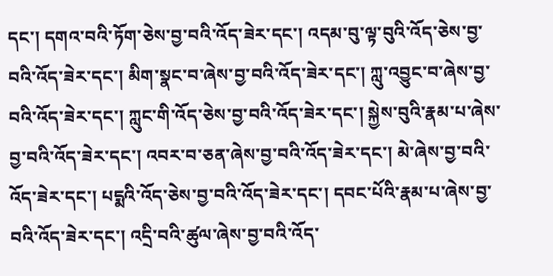དང་། དགའ་བའི་ཏོག་ཅེས་བྱ་བའི་འོད་ཟེར་དང་། འདམ་བུ་ལྟ་བུའི་འོད་ཅེས་བྱ་བའི་འོད་ཟེར་དང་། མིག་སྣང་བ་ཞེས་བྱ་བའི་འོད་ཟེར་དང་། ཀླུ་འབྱུང་བ་ཞེས་བྱ་བའི་འོད་ཟེར་དང་། ཀླུང་གི་འོད་ཅེས་བྱ་བའི་འོད་ཟེར་དང་། སྐྱེས་བུའི་རྣམ་པ་ཞེས་བྱ་བའི་འོད་ཟེར་དང་། འབར་བ་ཅན་ཞེས་བྱ་བའི་འོད་ཟེར་དང་། མེ་ཞེས་བྱ་བའི་འོད་ཟེར་དང་། པདྨའི་འོད་ཅེས་བྱ་བའི་འོད་ཟེར་དང་། དབང་པོའི་རྣམ་པ་ཞེས་བྱ་བའི་འོད་ཟེར་དང་། འདྲི་བའི་ཚུལ་ཞེས་བྱ་བའི་འོད་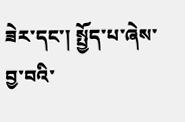ཟེར་དང་། སྤྱོད་པ་ཞེས་བྱ་བའི་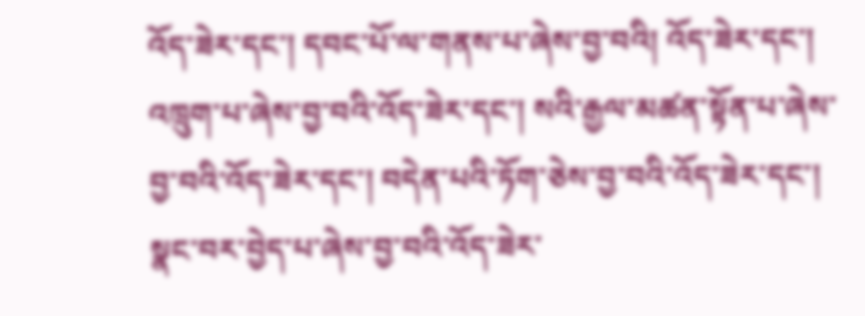འོད་ཟེར་དང་། དབང་པོ་ལ་གནས་པ་ཞེས་བྱ་བའི། འོད་ཟེར་དང་། འཁྲུག་པ་ཞེས་བྱ་བའི་འོད་ཟེར་དང་། སའི་རྒྱལ་མཚན་སྟོན་པ་ཞེས་བྱ་བའི་འོད་ཟེར་དང་། བདེན་པའི་ཏོག་ཅེས་བྱ་བའི་འོད་ཟེར་དང་། སྣང་བར་བྱེད་པ་ཞེས་བྱ་བའི་འོད་ཟེར་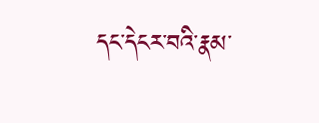དང་དེངར་བའི་རྣམ་